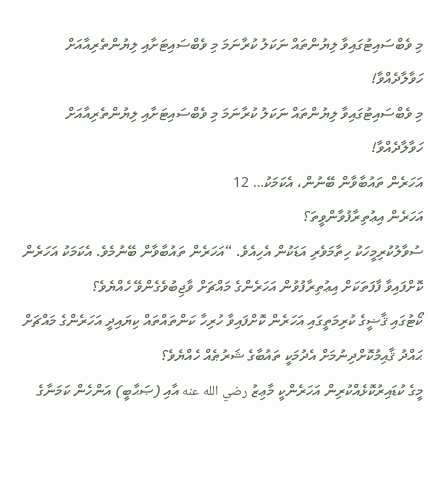މި ވެބްސައިޓުގައިވާ ލިޔުންތައް ނަކަލު ކުރާނަމަ މި ވެބްސައިޓަށާއި ލިޔުންތެރިއާއަށް ހަވާލާދެއްވާ!
މި ވެބްސައިޓުގައިވާ ލިޔުންތައް ނަކަލު ކުރާނަމަ މި ވެބްސައިޓަށާއި ލިޔުންތެރިއާއަށް ހަވާލާދެއްވާ!
އަހަރެން ތައުބާވާން ބޭނުން، އެކަމަކު… 12
އަހަރެން އިޢުތިރާފުވާންވީތަ؟
ސުވާލުކުރިމީހަކު ހިތާމަވެރި އަޑަކުން އެހިއެވެ. “އަހަރެން ތައުބާވާން ބޭނުމެވެ. އެކަމަކު އަހަރެން ކޮށްފައިވާ ފާފަތަކަށް އިޢުތިރާފުވުން އަހަރެންގެ މައްޗަށް ވާޖިބުވެގެންވޭ ހެއްޔެވެ؟
ކޯޓުގައި ޤާޟީގެ ކުރިމަތީގައި އަހަރެން ކޮށްފައިވާ ހުރިހާ ކަންތައްތައް ކިޔައިދީ އަހަރެންގެ މައްޗަށް ޙައްދު ޤާއިމުކޮށްދިނުމަށް އެދުމަކީ ތައުބާގެ ޝަރުޠެއް ހެއްޔެވެ؟
މީގެ ކުޑައިރުކޮޅެއްކުރިން އަހަރެންކީ މާޢިޒު رضي الله عنه އާއި (ޞަޙާބީ) އަންހެން ކަމަނާގެ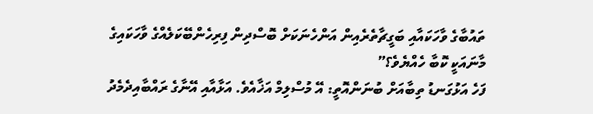ތައުބާގެ ވާހަކައާއި ބަގީޗާތެރެއިން އަންހެނަކަށް ބޮސްދިން ފިރިހެންބޭކަލެއްގެ ވާހަކައިގެ މާނައަކީ ކޮބާ ހެއްޔެވެ؟”
ފަހެ އަޅުގަނޑު ތިބާއަށް ބުނަންއޮތީ: އޭ މުސްލިމް އަޚާއެވެ. އަޅާއާއި އޭނާގެ ރައްބާއިދެމެދު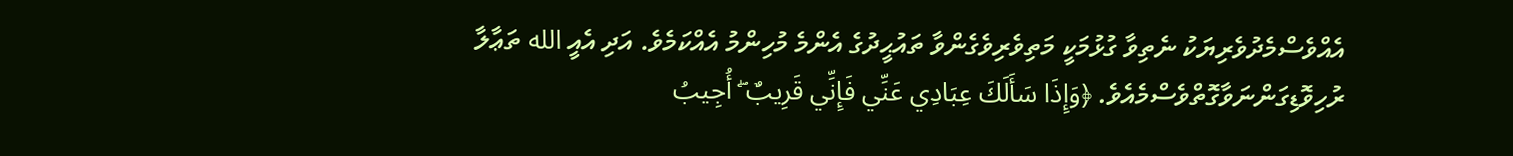އެއްވެސްމެދުވެރިޔަކު ނެތިވާ ގުޅުމަކީ މަތިވެރިވެގެންވާ ތައުޙީދުގެ އެންމެ މުހިންމު އެއްކަމެވެ. އަދި އެއީ الله ތަޢާލާ ރުހިވޮޑިގަންނަވާގޮތްވެސްމެއެވެ. ﴿وَإِذَا سَأَلَكَ عِبَادِي عَنِّي فَإِنِّي قَرِيبٌ ۖ أُجِيبُ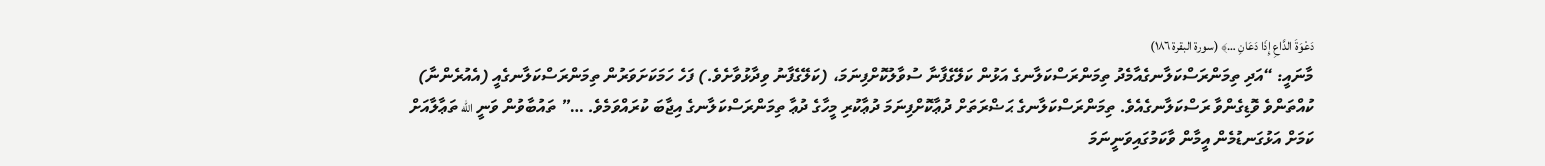دَعْوَةَ الدَّاعِ إِذَا دَعَانِ …﴾ (سورة البقرة ١٨٦)
މާނައީ: “އަދި ތިމަންރަސްކަލާނގެއާމެދު ތިމަންރަސްކަލާނގެ އަޅުން ކަލޭގެފާނާ ސުވާލުކޮށްފިނަމަ، (ކަލޭގެފާނު ވިދާޅުވާށެވެ.) ފަހެ ހަމަކަށަވަރުން ތިމަންރަސްކަލާނގެއީ (އެއުރެންނާ) ކުއްތަންވެ ވޮޑިގެންވާ ރަސްކަލާނގެއެވެ. ތިމަންރަސްކަލާނގެ ޙަޟްރަތަށް ދުޢާކޮށްފިނަމަ ދުޢާކުރި މީހާގެ ދުޢާ ތިމަންރަސްކަލާނގެ އިޖާބަ ކުރައްވަމެވެ. …” ތައުބާވުން ވަނީ الله ތަޢާލާއަށް ކަމަށް އަޅުގަނޑުމެން އީމާން ވާކަމުގައިވަނީނަމަ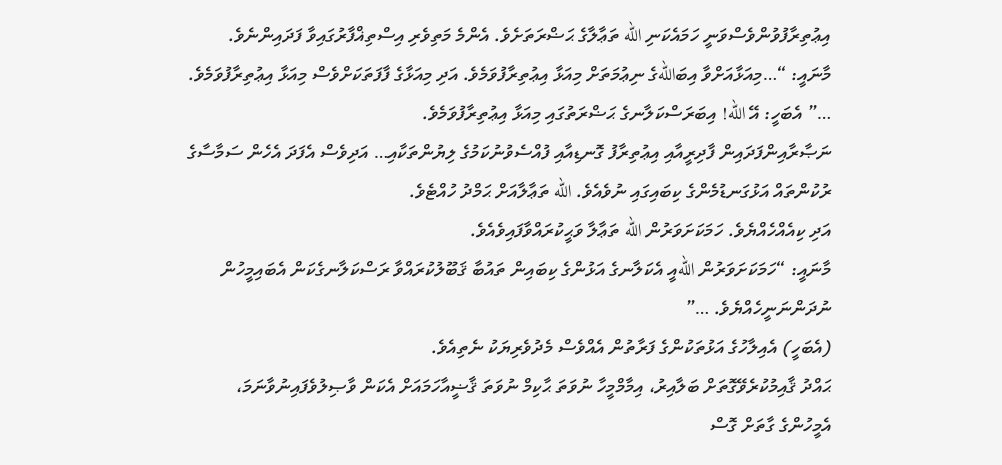އިޢުތިރާފުވުންވެސްވަނީ ހަމައެކަނި الله ތަޢާލާގެ ޙަޟްރަތަށެވެ. އެންމެ މަތިވެރި އިސްތިޣްފާރުގައިވާ ފަދައިންނެވެ.
މާނައީ: “…މިއަޅާއަށްވާ އިބަاللهގެ ނިޢުމަތަށް މިއަޅާ އިޢުތިރާފުވަމެވެ. އަދި މިއަޅާގެ ފާފަތަކަށްވެސް މިއަޅާ އިޢުތިރާފުވަމެވެ. …” އެބަހީ: އޭ الله! އިބަރަސްކަލާނގެ ޙަޟްރަތުގައި މިއަޅާ އިޢުތިރާފުވަމެވެ.
ނަޞާރާއިންފަދައިން ފާދިރީއާއި އިޢުތިރާފު ގޮނޑިއާއި ފުއްސެވުނުކަމުގެ ލިޔުންތަކާއި… އަދިވެސް އެފަދަ އެހެން ސަމާސާގެ ރުކުންތައް އަޅުގަނޑުމެންގެ ކިބައިގައި ނުވެއެވެ. الله ތަޢާލާއަށް ޙަމްދު ހުއްޓެވެ.
އަދި ކިއެއްހެއްޔެވެ. ހަމަކަށަވަރުން الله ތަޢާލާ ވަޙީކުރައްވާފައިވެއެވެ.
މާނައީ: “ހަމަކަށަވަރުން اللهއީ އެކަލާނގެ އަޅުންގެ ކިބައިން ތައުބާ ޤަބޫލުކުރައްވާ ރަސްކަލާނގެކަން އެބައިމީހުން ނުދަންނަނީހެއްޔެވެ. …”
(އެބަހީ) އެއިލާހުގެ އަޅުތަކުންގެ ފަރާތުން އެއްވެސް މެދުވެރިޔަކު ނެތިއެވެ.
ޙައްދު ޤާއިމުކުރެވޭގޮތަށް ބަލާއިރު، އިމާމްމީހާ ނުވަތަ ޙާކިމް ނުވަތަ ޤާޟީއާހަމައަށް އެކަން ވާޞިލުވެފައިނުވާނަމަ، އެމީހުންގެ ގާތަށް ގޮސް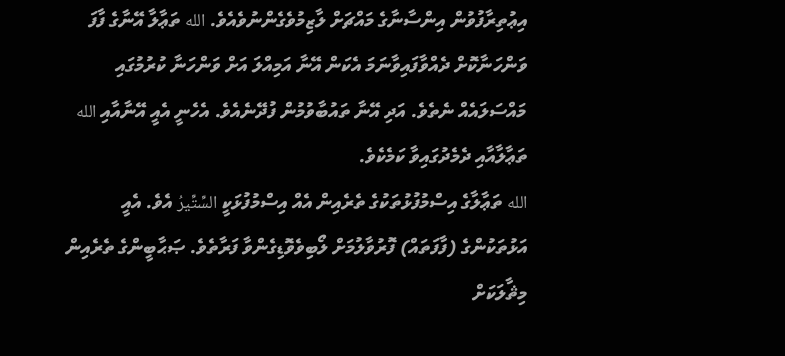އިޢުތިރާފުވުން އިންސާނާގެ މައްޗަށް ލާޒިމުވެގެންނުވެއެވެ. الله ތަޢާލާ އޭނާގެ ފާފަ ވަންހަނާކޮށް ދެއްވާފައިވާނަމަ އެކަން އޭނާ އަމިއްލަ އަށް ވަންހަނާ ކުރުމުގައި މައްސަލައެއް ނެތެވެ. އަދި އޭނާ ތައުބާވުމުން ފުދޭނެއެވެ. އެހެނީ އެއީ އޭނާއާއި الله ތަޢާލާއާއި ދެމެދުގައިވާ ކަމެކެވެ.
الله ތަޢާލާގެ އިސްމުފުޅުތަކުގެ ތެރެއިން އެއް އިސްމުފުޅަކީ السِّتِّيرُ އެވެ. އެއީ އަޅުތަކުންގެ (ފާފަތައް) ފޮރުވާލުމަށް ލޯބިވެވޮޑިގެންވާ ފަރާތެވެ. ޞަޙާބީންގެ ތެރެއިން މިޘާލަކަށް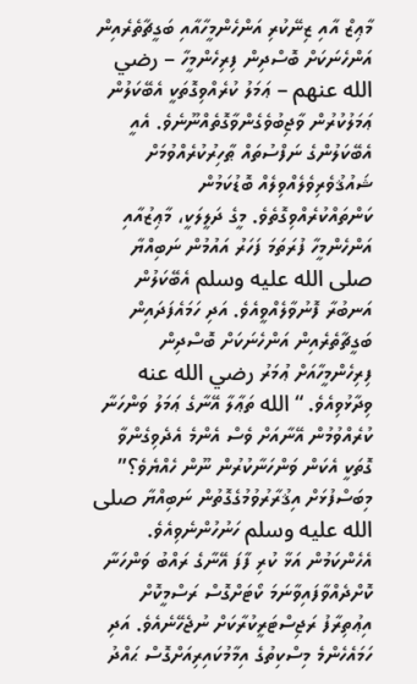މާޢިޒް އާއި ޒިނޭކުރި އަންހެންމީހާއާއި ބަގީޗާތެރެއިން އަންހެނަކަށް ބޮސްދިން ފިރިހެންމީހާ – رضي الله عنهم – ޢަމަލު ކުރެއްވިގޮތަކީ އެބޭކަލުން ޢަމަލުކުރުން ވާޖިބުވެގެންވާގޮތެއްނޫނެވެ. އެއީ އެބޭކަލުންގެ ނަފްސުތައް ޠާހިރުކުރެއްވުމަށް ޝައުޤުވެރިވެލެއްވިލެއް ބޮޑުކަމުން ކަންތައްކުރެއްވިގޮތެވެ. މީގެ ދަލީލަކީ، މާޢިޒުއާއި އަންހެންމީހާ ފުރަތަމަ ފަހަރު އައުމުން ނަބިއްޔާ صلى الله عليه وسلم އެބޭކަލުން އަނބުރާ ފޮނުވާލެއްވީއެވެ. އަދި ހަމައެފަދައިން ބަގީޗާތެރެއިން އަންހެނަކަށް ބޮސްދިން ފިރިހެންމީހާއަށް ޢުމަރު رضي الله عنه ވިދާޅުވިއެވެ. “الله ތަޢާލާ އޭނާގެ ޢަމަލު ވަންހަނާ ކުރެއްވުމުން އޭނާއަށް ވެސް އެންމެ އެދެވިގެންވާ ގޮތަކީ އެކަން ވަންހަނާކުރުން ނޫން ހެއްޔެވެ؟” މިބަސްފުޅަށް އިޤުރާރުވުމުގެގޮތުން ނަބިއްޔާ صلى الله عليه وسلم ހަނުހުންނެވިއެވެ.
އެހެންކަމުން އަޅާ ކުރި ފާފަ އޭނާގެ ރައްބު ވަންހަނާ ކޮށްދެއްވާފައިވާނަމަ ކޯޓަށްގޮސް ރަސްމީކޮށް އިޢުތިރާފު ރަޖިސްޓަރީކުރާކަށް ނުޖެހޭނެއެވެ. އަދި ހަމައެހެންމެ މިސްކިތުގެ އިމާމުކައިރިއަށްގޮސް ޙައްދު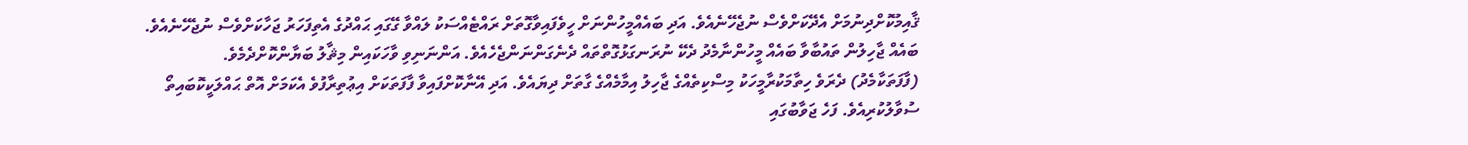ޤާއިމުކޮށްދިނުމަށް އެދޭކަށްވެސް ނުޖެހޭނެއެވެ. އަދި ބައެއްމީހުންނަށް ހީވެފައިވާގޮތަށް ރައްޓެއްސަކު ލައްވާ ގޭގައި ޙައްދުގެ އެތިފަހަރު ޖަހާކަށްވެސް ނުޖެހޭނެއެވެ.
ބައެއް ޖާހިލުން ތައުބާވާ ބައެއް މީހުންނާމެދު ދެކޭ ނުރަނގަޅުގޮތްތައް ދެނެގަންނަންޖެހެއެވެ. އަންނަނިވި ވާހަކައިން މިޘާލު ބަޔާންކޮށްދެމެވެ.
(ފާފަތަކާމެދު) ދެރަވެ ހިތާމަކުރާމީހަކު މިސްކިތެއްގެ ޖާހިލު އިމާމެއްގެ ގާތަށް ދިޔައެވެ. އަދި އޭނާކޮށްފައިވާ ފާފަތަކަށް އިޢުތިރާފުވެ އެކަމަށް އޮތް ޙައްލަކީކޮބައިތޯ ސުވާލުކުރިއެވެ. ފަހެ ޖަވާބުގައި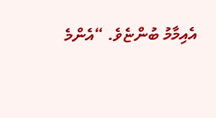އެއިމާމު ބުންޏެވެ. “އެންމެ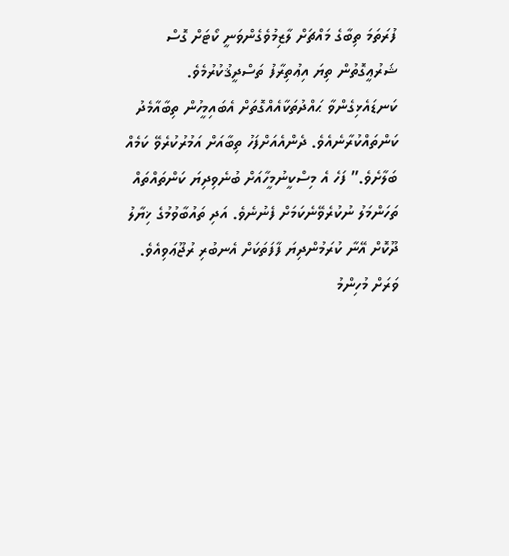ފުރަތަމަ ތިބާގެ މައްޗަށް ލާޒިމުވެގެންވަނީ ކޯޓަށް ގޮސް ޝަރުޢީގޮތުން ތިޔަ އިޢުތިރާފު ތަސްދީޤުކުރުމެވެ. ކަނޑައެޅިގެންވާ ޙައްދުތަކާއެއްގޮތަށް އެބައިމީހުން ތިބާއާމެދު ކަންތައްކުރާނެއެވެ. ދެންއެއަށްފަހު ތިބާއަށް އަމުރުކުރެވޭ ކަމެއް ބަލާށެވެ.” ފަހެ އެ މިސްކީނުމީހާއަށް ބުނެވިދިޔަ ކަންތައްތައް ތަހަންމަލު ނުކުރެވޭނެކަމަށް ފެނުނެވެ. އަދި ތައުބާވުމުގެ ޚިޔާލު ދޫކޮށް އޭނާ ކުރަމުންދިޔަ ފާފަތަކަށް އެނބުރި ރުޖޫޢަވިއެވެ.
ވަރަށް މުހިންމު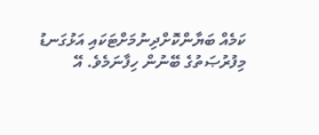ކަމެއް ބަޔާންކޮށްދިނުމަށްޓަކައި އަޅުގަނޑު މިފުރުޞަތުގެ ބޭނުން ހިފާނަމެވެ. އޭ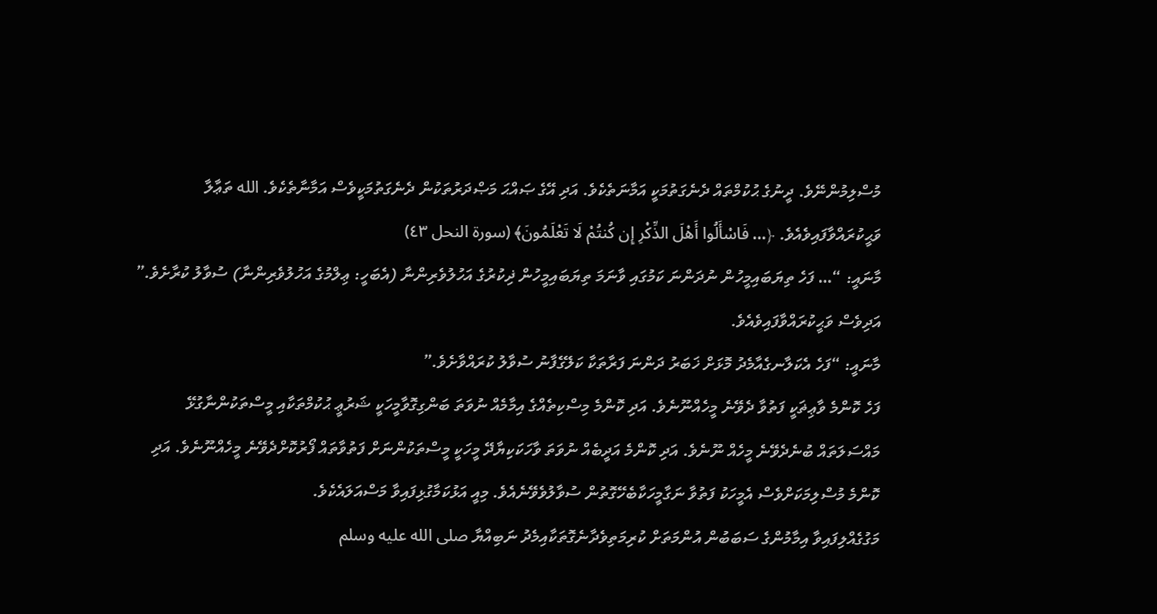މުސްލިމުންނޭވެ. ދީނުގެ ޙުކުމްތައް ދެނެގަތުމަކީ އަމާނަތެކެވެ. އަދި އޭގެ ޞައްޙަ މަޞްދަރުތަކުން ދެނެގަތުމަކީވެސް އަމާނާތެކެވެ. الله ތަޢާލާ ވަޙީކުރައްވާފައިވެއެވެ. ﴿… فَاسْأَلُوا أَهْلَ الذِّكْرِ إِن كُنتُمْ لَا تَعْلَمُونَ﴾ (سورة النحل ٤٣)
މާނައީ: “… ފަހެ ތިޔަބައިމީހުން ނުދަންނަ ކަމުގައި ވާނަމަ ތިޔަބައިމީހުން ޛިކުރުގެ އަހުލުވެރިންނާ (އެބަހީ: ޢިލްމުގެ އަހުލުވެރިންނާ) ސުވާލު ކުރާށެވެ.”
އަދިވެސް ވަޙީކުރައްވާފައިވެއެވެ.
މާނައީ: “ފަހެ އެކަލާނގެއާމެދު މޮޅަށް ޚަބަރު ދަންނަ ފަރާތަކާ ކަލޭގެފާނު ސުވާލު ކުރައްވާށެވެ.”
ފަހެ ކޮންމެ ވާޢިޡަކީ ފަތުވާ ދެވޭނެ މީހެއްނޫނެވެ. އަދި ކޮންމެ މިސްކިތެއްގެ އިމާމެއް ނުވަތަ ބަންގިގޮވާމީހަކީ ޝަރުޢީ ޙުކުމްތަކާއި މީސްތަކުންނާގުޅޭ މައްސަލަތައް ބުނެދެވޭނެ މީހެއް ނޫނެވެ. އަދި ކޮންމެ އަދީބެއް ނުވަތަ ވާހަކަކިޔާދޭ މީހަކީ މީސްތަކުންނަށް ފަތުވާތައް ފޯރުކޮށްދެވޭނެ މީހެއްނޫނެވެ. އަދި ކޮންމެ މުސްލިމަކަށްވެސް އެމީހަކު ފަތުވާ ނަގާމީހަކާބެހޭގޮތުން ސުވާލުވެވޭނެއެވެ. މިއީ އަޅުކަމާގުޅިފައިވާ މަސްއަލައެކެވެ.
މަގުގެއްލިފައިވާ އިމާމުންގެ ސަބަބުން އުންމަތަށް ކުރިމަތިވެދާނެގޮތަކާއިމެދު ނަބިއްޔާ صلى الله عليه وسلم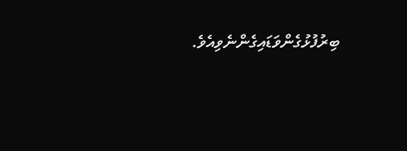ބިރުފުޅުގެންވަޑައިގެންނެވިއެވެ.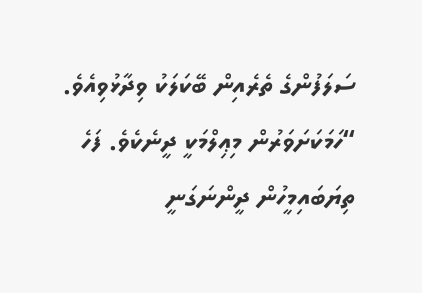ސަލަފުންގެ ތެރެއިން ބޭކަލަކު ވިދާޅުވިއެވެ. “ހަމަކަށަވަރުން މިޢިލްމަކީ ދީނެކެވެ. ފަހެ ތިޔަބައިމީހުން ދީންނަގަނީ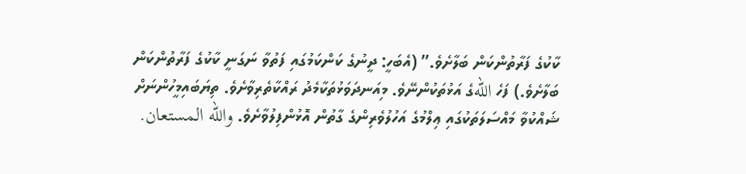ކާކުގެ ފަރާތުންކަން ބަލާށެވެ.” (އެބަހީ: ދީނުގެ ކަންކަމުގައި ފަތުވާ ނަގަނީ ކާކުގެ ފަރާތުންކަން ބަލާށެވެ.) ފަހެ اللهގެ އަޅުތަކުންނޭވެ. މިއަނދަވަޅުތަކާމެދު ރައްކާތެރިވާށެވެ. ތިޔަބައިމީހުންނަށް ޝައްކުވާ މައްސަލަތަކުގައި ޢިލްމުގެ އަހުލުވެރިންގެ ގާތުން އޮޅުންފިލުވާށެވެ. والله المستعان.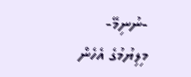-ނުނިމޭ-
މިލިޔުމުގެ އެހެން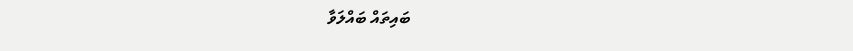ބައިތައް ބައްލަވާ